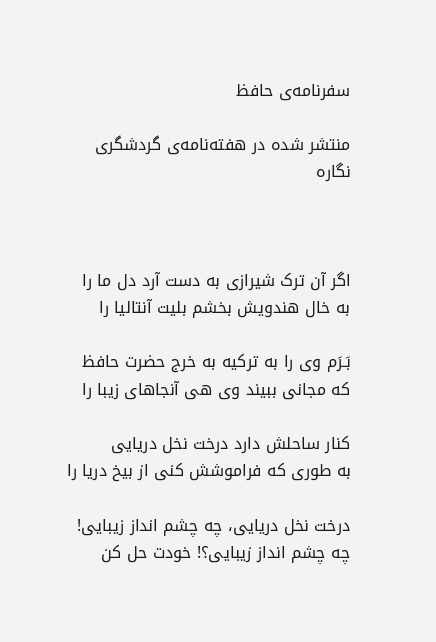سفرنامه‌ی حافظ

منتشر شده در هفته‌نامه‌ی گردشگری نگاره



اگر آن ترک شیرازی به دست آرد دل ما را
به خال هندویش بخشم بلیت آنتالیا را

بَـرَم وی را به ترکیه به خرج حضرت حافظ
که مجانی ببیند وی هی آنجاهای زیبا را

کنار ساحلش دارد درخت نخل دریایی
به طوری که فراموشش کنی از بیخ دریا را

درخت نخل دریایی، چه چشم انداز زیبایی!
چه چشم انداز زیبایی؟! خودت حل کن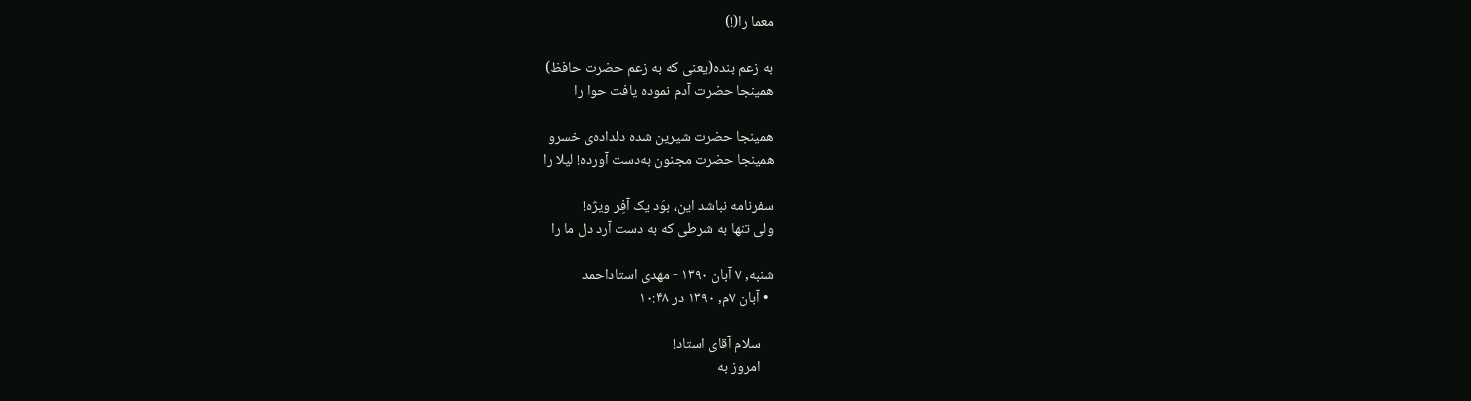معما را(!)

به زعم بنده(یعنی که به زعم حضرت حافظ)
همینجا حضرت آدم نموده یافت حوا را

همینجا حضرت شیرین شده دلداده‌ی خسرو
همینجا حضرت مجنون به‌دست آورده! لیلا را

سفرنامه نباشد این، بوَد یک آفِر ویژه!
ولی تنها به شرطی که به دست آرد دل ما را

شنبه, ۷ آبان ۱۳۹۰ - مهدی استاداحمد
  • آبان ۷م, ۱۳۹۰ در ۱۰:۴۸

    سلام آقای استاد!
    امروز به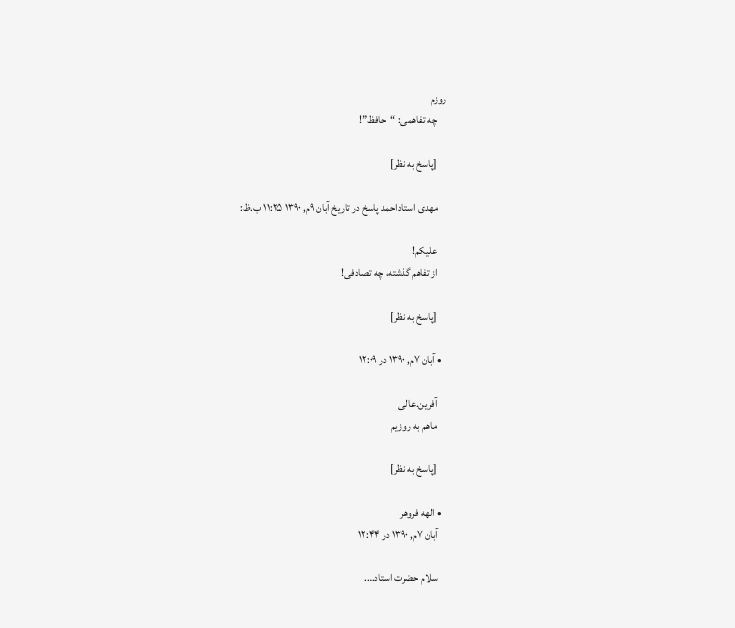روزم
    چه تفاهمی: “حافظ”!

    [پاسخ به نظر]

    مهدی استاداحمد پاسخ در تاريخ آبان ۹م, ۱۳۹۰ ۱۱:۲۵ ب.ظ:

    علیکم!
    از تفاهم گذشته، چه تصادفی!

    [پاسخ به نظر]

  • آبان ۷م, ۱۳۹۰ در ۱۲:۰۹

    آفرین.عالی
    ماهم به روزیم

    [پاسخ به نظر]

  • الهه فروهر
    آبان ۷م, ۱۳۹۰ در ۱۲:۴۴

    سلام حضرت استاد….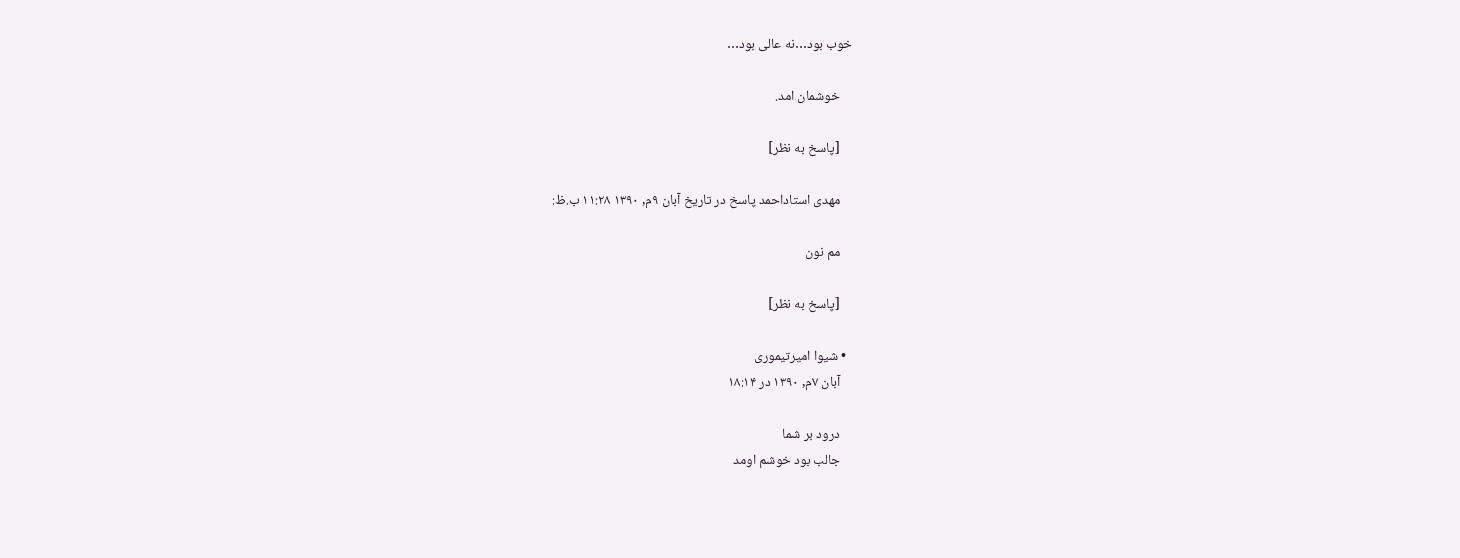خوب بود…نه عالی بود…

    خوشمان امد.

    [پاسخ به نظر]

    مهدی استاداحمد پاسخ در تاريخ آبان ۹م, ۱۳۹۰ ۱۱:۲۸ ب.ظ:

    مم نون

    [پاسخ به نظر]

  • شیوا امیرتیموری
    آبان ۷م, ۱۳۹۰ در ۱۸:۱۴

    درود بر شما
    جالب بود خوشم اومد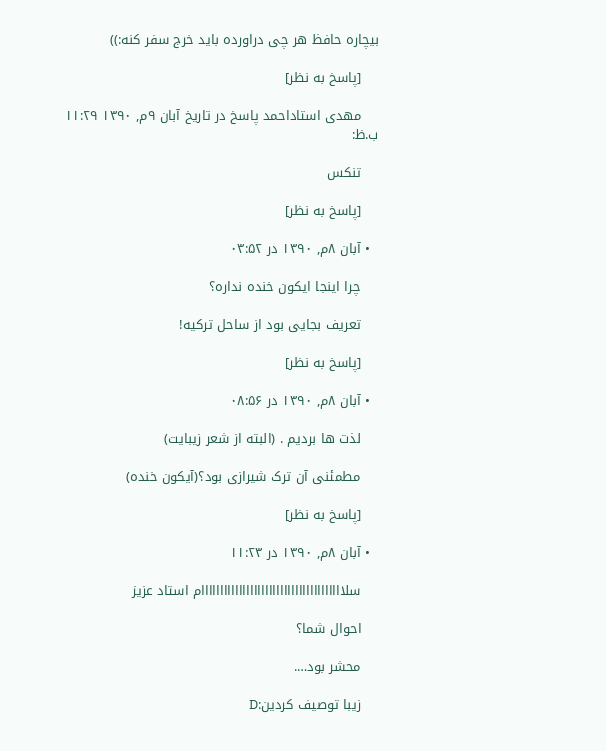بیچاره حافظ هر چی دراورده باید خرج سفر کنه:))

    [پاسخ به نظر]

    مهدی استاداحمد پاسخ در تاريخ آبان ۹م, ۱۳۹۰ ۱۱:۲۹ ب.ظ:

    تنکس

    [پاسخ به نظر]

  • آبان ۸م, ۱۳۹۰ در ۰۳:۵۲

    چرا اینجا ایکون خنده نداره؟

    تعریف بجایی بود از ساحل ترکیه!

    [پاسخ به نظر]

  • آبان ۸م, ۱۳۹۰ در ۰۸:۵۶

    لذت ها بردیم . (البته از شعر زیبایت)

    مطمئنی آن ترک شیرازی بود؟(آیکون خنده)

    [پاسخ به نظر]

  • آبان ۸م, ۱۳۹۰ در ۱۱:۲۳

    سلاااااااااااااااااااااااااااااااااااااام استاد عزیز

    احوال شما؟

    محشر بود….

    زیبا توصیف کردین:D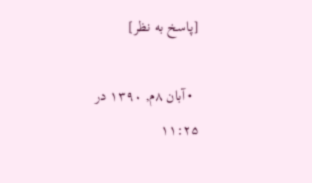[پاسخ به نظر]

  • آبان ۸م, ۱۳۹۰ در ۱۱:۲۵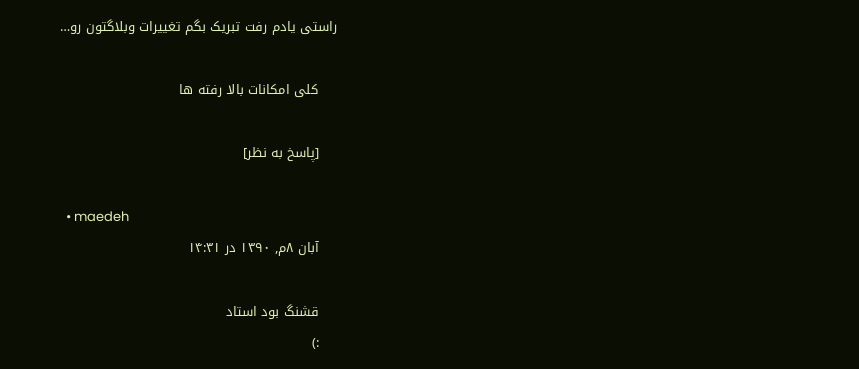راستی یادم رفت تبریک بگم تغییرات وبلاگتون رو…

    کلی امکانات بالا رفته ها

    [پاسخ به نظر]

  • maedeh
    آبان ۸م, ۱۳۹۰ در ۱۴:۳۱

    قشنگ بود استاد
    :)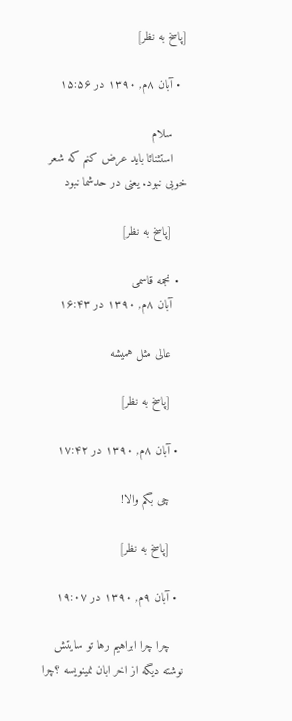[پاسخ به نظر]

  • آبان ۸م, ۱۳۹۰ در ۱۵:۵۶

    سلام
    استثنائا باید عرض کنم که شعر خوبی نبود. یعنی در حدشما نبود

    [پاسخ به نظر]

  • نجمه قاسمی
    آبان ۸م, ۱۳۹۰ در ۱۶:۴۳

    عالی مثل همیشه

    [پاسخ به نظر]

  • آبان ۸م, ۱۳۹۰ در ۱۷:۴۲

    چی بگم والا!

    [پاسخ به نظر]

  • آبان ۹م, ۱۳۹۰ در ۱۹:۰۷

    چرا چرا ابراهیم رها تو سایتش نوشته دیگه از اخر ابان نمینویسه ؟چرا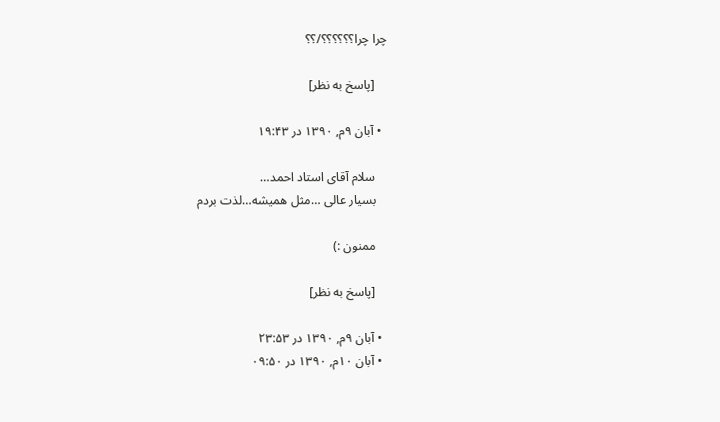چرا چرا؟؟؟؟؟؟/؟؟

    [پاسخ به نظر]

  • آبان ۹م, ۱۳۹۰ در ۱۹:۴۳

    سلام آقای استاد احمد…
    بسیار عالی …مثل همیشه…لذت بردم

    ممنون :)

    [پاسخ به نظر]

  • آبان ۹م, ۱۳۹۰ در ۲۳:۵۳
  • آبان ۱۰م, ۱۳۹۰ در ۰۹:۵۰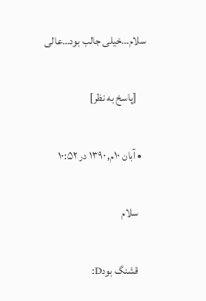سلام…خیلی جالب بود…عالی

    [پاسخ به نظر]

  • آبان ۱۰م, ۱۳۹۰ در ۱۰:۵۲

    سلام

    قشنگ بودD: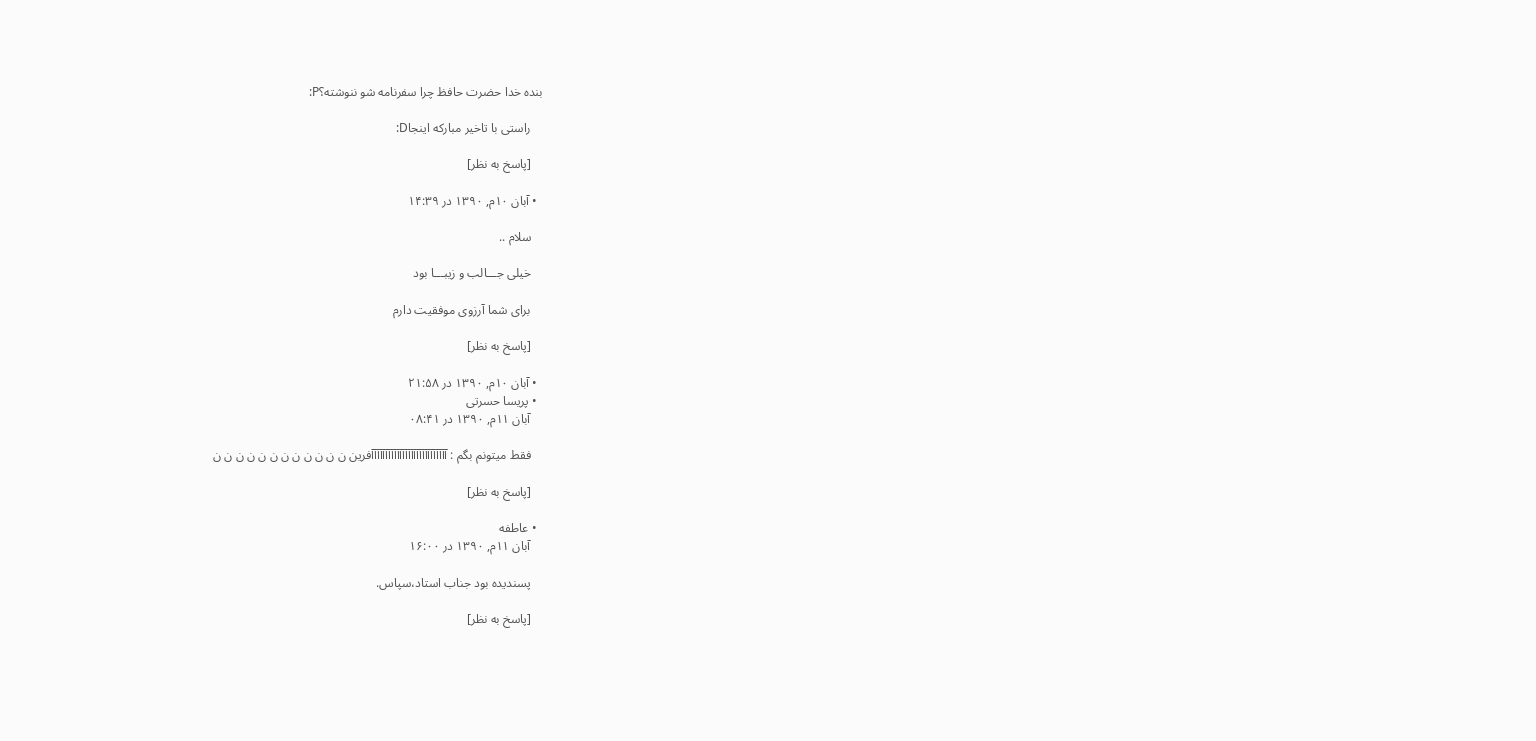بنده خدا حضرت حافظ چرا سفرنامه شو ننوشته؟P:

    راستی با تاخیر مبارکه اینجاD:

    [پاسخ به نظر]

  • آبان ۱۰م, ۱۳۹۰ در ۱۴:۳۹

    سلام ..

    خیلی جـــالب و زیبـــا بود

    برای شما آرزوی موفقیت دارم

    [پاسخ به نظر]

  • آبان ۱۰م, ۱۳۹۰ در ۲۱:۵۸
  • پریسا حسرتی
    آبان ۱۱م, ۱۳۹۰ در ۰۸:۴۱

    فقط میتونم بگم : آآآآآآآآآآآآآآآآآآآآآآآآآآآفرین ن ن ن ن ن ن ن ن ن ن ن ن

    [پاسخ به نظر]

  • عاطفه
    آبان ۱۱م, ۱۳۹۰ در ۱۶:۰۰

    پسندیده بود جناب استاد،سپاس.

    [پاسخ به نظر]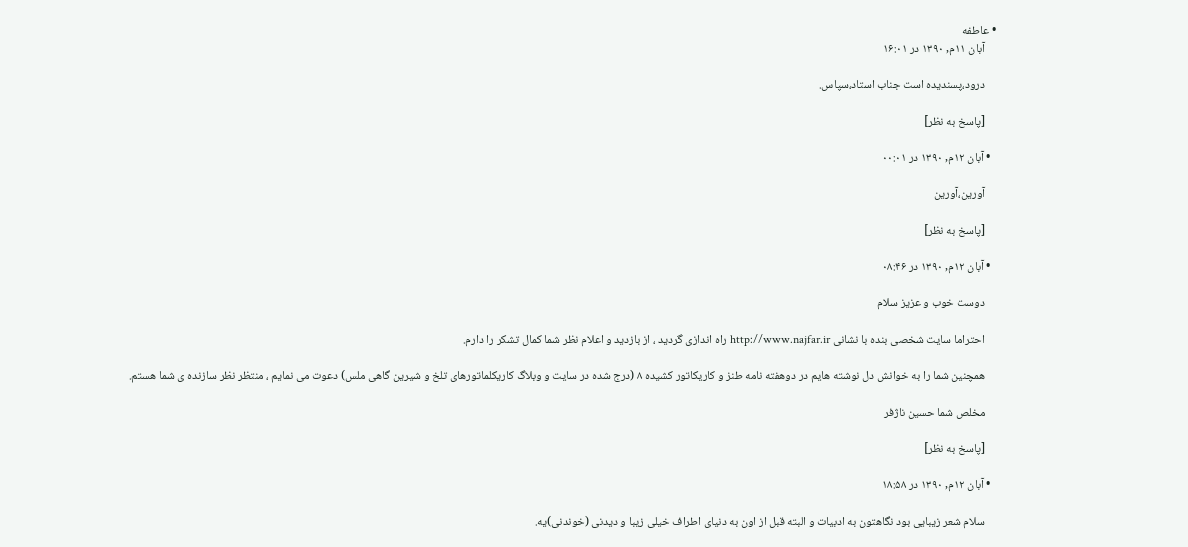• عاطفه
    آبان ۱۱م, ۱۳۹۰ در ۱۶:۰۱

    درود،پسندیده است جناب استاد،سپاس.

    [پاسخ به نظر]

  • آبان ۱۲م, ۱۳۹۰ در ۰۰:۰۱

    آورین،آورین

    [پاسخ به نظر]

  • آبان ۱۲م, ۱۳۹۰ در ۰۸:۴۶

    دوست خوب و عزیز سلام

    احتراما سایت شخصی بنده با نشانی http://www.najfar.ir راه اندازی گردید ، از بازدید و اعلام نظر شما کمال تشکر را دارم.

    همچنین شما را به خوانش دل نوشته هایم در دوهفته نامه طنز و کاریکاتور کشیده ۸ (درج شده در سایت و وبلاگ کاریکلماتورهای تلخ و شیرین گاهی ملس) دعوت می نمایم ، منتظر نظر سازنده ی شما هستم.

    مخلص شما حسین ناژفر

    [پاسخ به نظر]

  • آبان ۱۲م, ۱۳۹۰ در ۱۸:۵۸

    سلام شعر زیبایی بود نگاهتون به ادبیات و البته قبل از اون به دنیای اطراف خیلی زیبا و دیدنی (خوندنی)یه.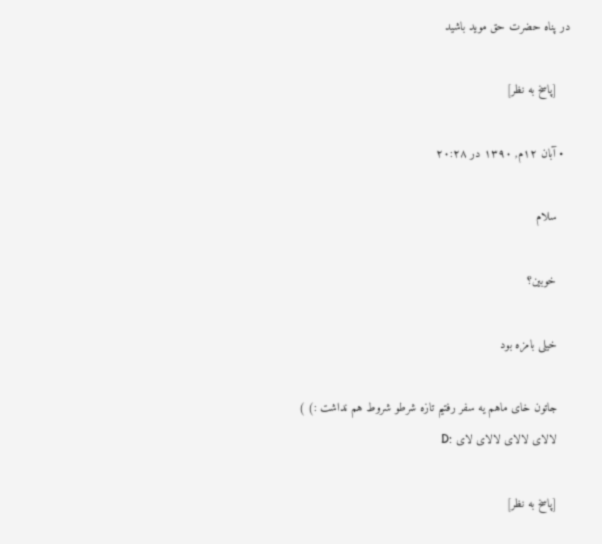در پناه حضرت حق موید باشید

    [پاسخ به نظر]

  • آبان ۱۲م, ۱۳۹۰ در ۲۰:۲۸

    سلام

    خوبین؟

    خیلی بامزه بود

    جاتون خای ماهم یه سفر رفتیم تازه شرطو شروط هم نداشت :) )
    لالای لالای لالای لای :D

    [پاسخ به نظر]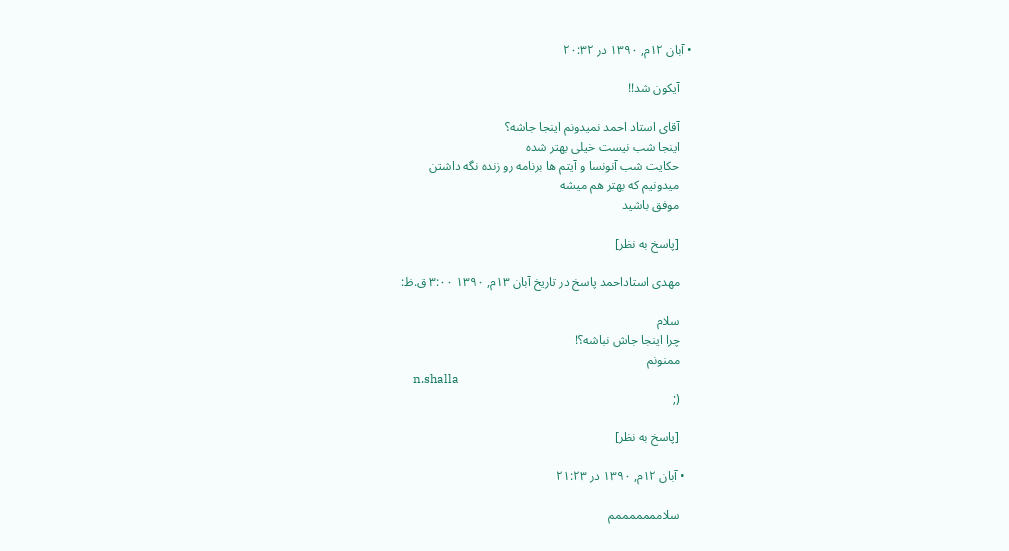• آبان ۱۲م, ۱۳۹۰ در ۲۰:۳۲

    آیکون شد!!

    آقای استاد احمد نمیدونم اینجا جاشه؟
    اینجا شب نیست خیلی بهتر شده
    حکایت شب آنونسا و آیتم ها برنامه رو زنده نگه داشتن
    میدونیم که بهتر هم میشه
    موفق باشید

    [پاسخ به نظر]

    مهدی استاداحمد پاسخ در تاريخ آبان ۱۳م, ۱۳۹۰ ۳:۰۰ ق.ظ:

    سلام
    چرا اینجا جاش نباشه؟!
    ممنونم
    n.shalla
    (;

    [پاسخ به نظر]

  • آبان ۱۲م, ۱۳۹۰ در ۲۱:۲۳

    سلامممممممم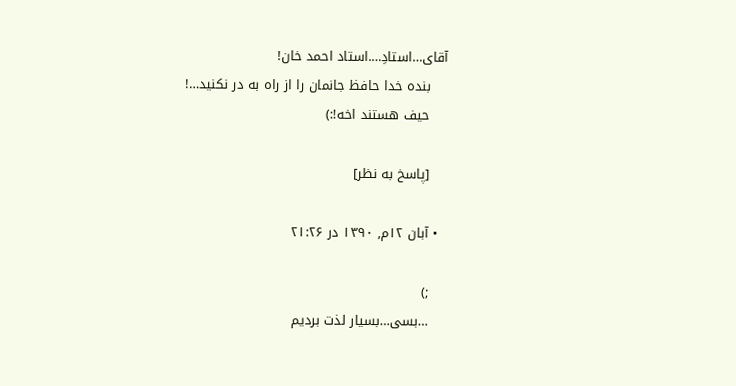آقای…استادِ….استاد احمد خان!
    بنده خدا حافظ جانمان را از راه به در نکنید…!
    حیف هستند اخه!:)

    [پاسخ به نظر]

  • آبان ۱۲م, ۱۳۹۰ در ۲۱:۲۶

    ;)
    …بسی…بسیار لذت بردیم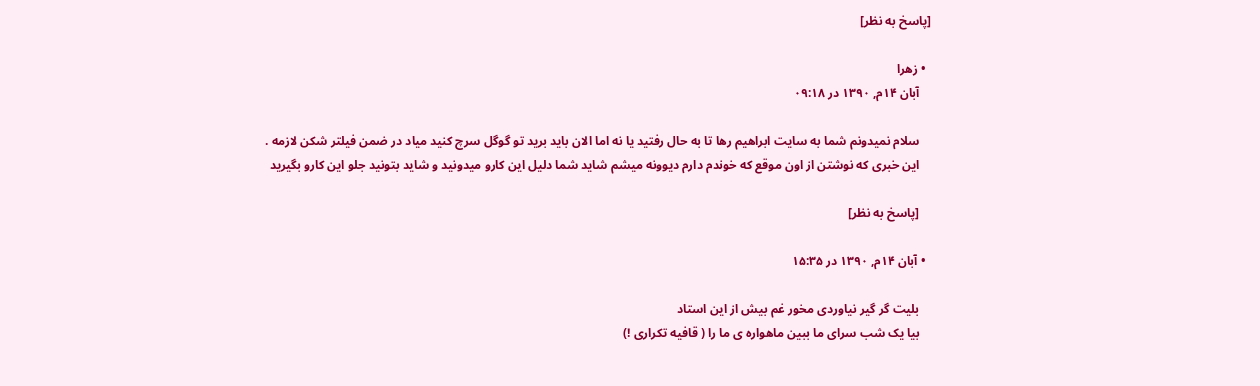[پاسخ به نظر]

  • زهرا
    آبان ۱۴م, ۱۳۹۰ در ۰۹:۱۸

    سلام نمیدونم شما به سایت ابراهیم رها تا به حال رفتید یا نه اما الان باید برید تو گوگل سرچ کنید میاد در ضمن فیلتر شکن لازمه .
    این خبری که نوشتن از اون موقع که خوندم دارم دیوونه میشم شاید شما دلیل این کارو میدونید و شاید بتونید جلو این کارو بگیرید

    [پاسخ به نظر]

  • آبان ۱۴م, ۱۳۹۰ در ۱۵:۳۵

    بلیت گر گیر نیاوردی مخور غم بیش از این استاد
    بیا یک شب سرای ما ببین ماهواره ی ما را ( قافیه تکراری !)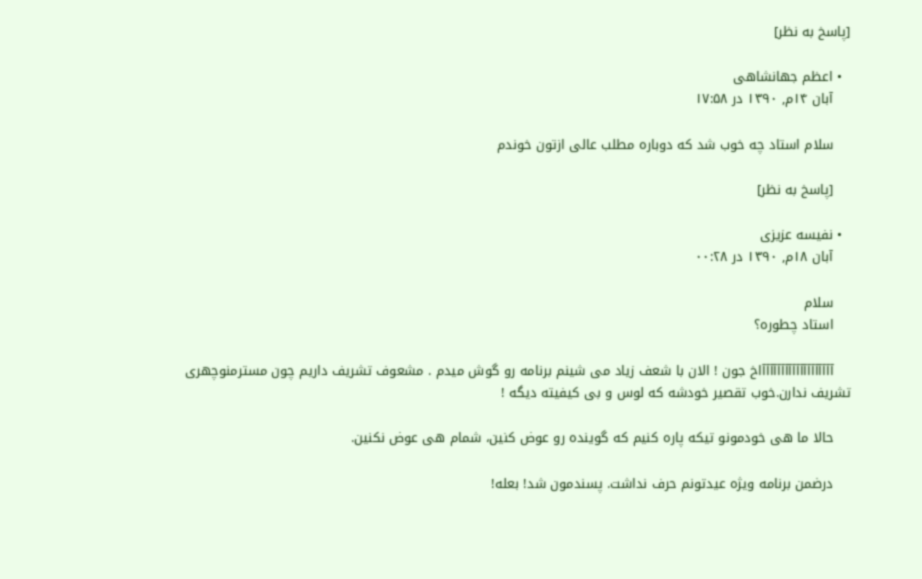[پاسخ به نظر]

  • اعظم جهانشاهی
    آبان ۱۴م, ۱۳۹۰ در ۱۷:۵۸

    سلام استاد چه خوب شد که دوباره مطلب عالی ازتون خوندم

    [پاسخ به نظر]

  • نفیسه عزیزی
    آبان ۱۸م, ۱۳۹۰ در ۰۰:۲۸

    سلام
    استاد چطوره؟

    آآآآآآآآآآآآآآآآآآآاخ جون ! الان با شعف زیاد می شینم برنامه رو گوش میدم . مشعوف تشریف داریم چون مسترمنوچهری تشریف ندارن.خوب تقصیر خودشه که لوس و بی کیفیته دیگه !

    حالا ما هی خودمونو تیکه پاره کنیم که گوینده رو عوض کنین، شمام هی عوض نکنین.

    درضمن برنامه ویژه عیدتونم حرف نداشت. پسندمون شد! بعله!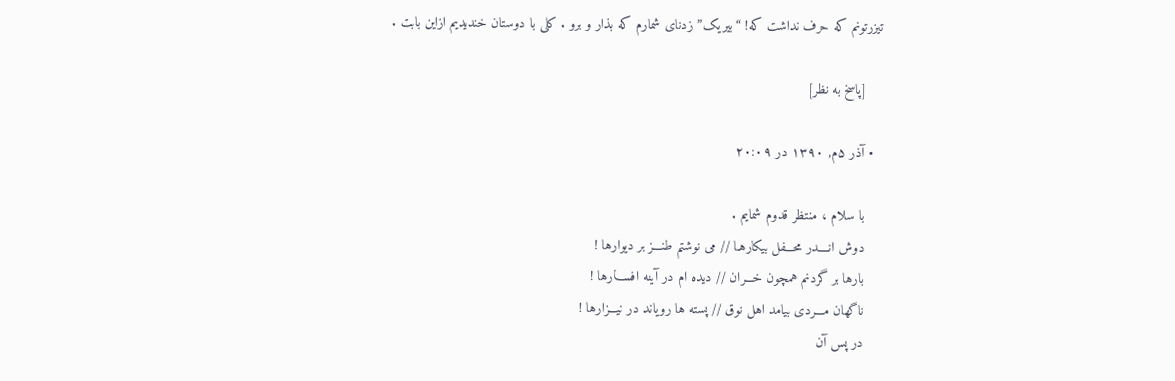تیزرتونم که حرف نداشت که! “بیریک” زدنای شمارم که بذار و برو . کلی با دوستان خندیدیم ازاین بابت .

    [پاسخ به نظر]

  • آذر ۵م, ۱۳۹۰ در ۲۰:۰۹

    با سلام ، منتظر قدوم شمایم .
    دوش انــــدر محـــفل بیکارهـا // می نوشتم طنـــز بر دیوارها !
    بارها بر گردنم همچون خـــران // دیده ام در آینه افســـارها !
    ناگهان مـــردی بیامد اهل نوق // پسته ها رویاند در نیـــزارها !
    در پس آن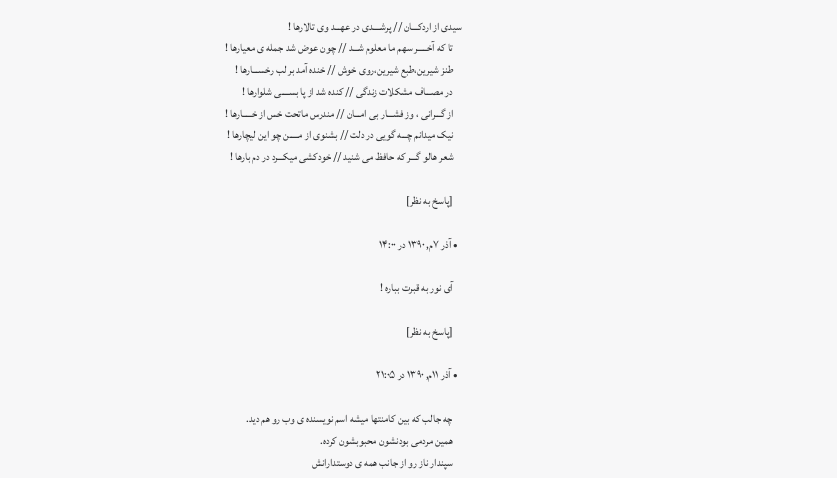سیدی از اردکـــان // پرشــــدی در عهـــد وی تالارها !
    تا که آخـــــر سهم ما معلوم شـــد // چون عوض شد جمله ی معیارها !
    طنز شیرین،طبع شیرین،روی خوش // خنده آمد بر لب رخســـارها !
    در مصـــاف مشکلات زندگی // کنده شد از پا بســــی شلوارها !
    از گـــرانی ، وز فشـــار بی امـــان // مندرس ماتحت خس از خـــــارها !
    نیک میدانم چـــه گویی در دلت // بشنوی از مـــــن چو این لیچارها !
    شعر هالو گـــر که حافظ می شنید // خودکشی میکـــرد در دم بارها !

    [پاسخ به نظر]

  • آذر ۷م, ۱۳۹۰ در ۱۴:۰۰

    آی نور به قبرت بباره !

    [پاسخ به نظر]

  • آذر ۱۱م, ۱۳۹۰ در ۲۱:۰۵

    چه جالب که بین کامنتها میشه اسم نویسنده ی وب رو هم دید.
    همین مردمی بودنشون محبوبشون کرده.
    سپندار ناز رو از جانب همه ی دوستدارانش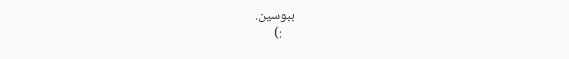ببوسین.
    :)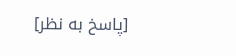[پاسخ به نظر]